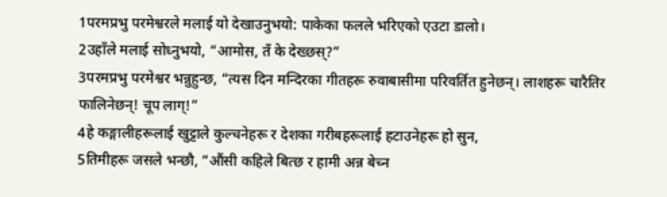1परमप्रभु परमेश्वरले मलाई यो देखाउनुभयो: पाकेका फलले भरिएको एउटा डालो।
2उहाँले मलाई सोध्नुभयो, “आमोस, तँ के देख्छस्?”
3परमप्रभु परमेश्वर भन्नुहुन्छ, “त्यस दिन मन्दिरका गीतहरू रुवाबासीमा परिवर्तित हुनेछन्। लाशहरू चारैतिर फालिनेछन्! चूप लाग्!”
4हे कङ्गालीहरूलाई खुट्टाले कुल्चनेहरू र देशका गरीबहरूलाई हटाउनेहरू हो सुन,
5तिमीहरू जसले भन्छौ, “औंसी कहिले बित्छ र हामी अन्न बेच्न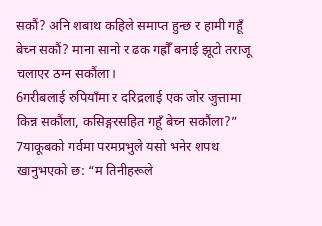सकौं? अनि शबाथ कहिले समाप्त हुन्छ र हामी गहूँ बेच्न सकौं? माना सानो र ढक गह्रौँ बनाई झूटो तराजू चलाएर ठग्न सकौंला।
6गरीबलाई रुपियाँमा र दरिद्रलाई एक जोर जुत्तामा किन्न सकौंला, कसिङ्गरसहित गहूँ बेच्न सकौंला?”
7याकूबको गर्वमा परमप्रभुले यसो भनेर शपथ खानुभएको छ: “म तिनीहरूले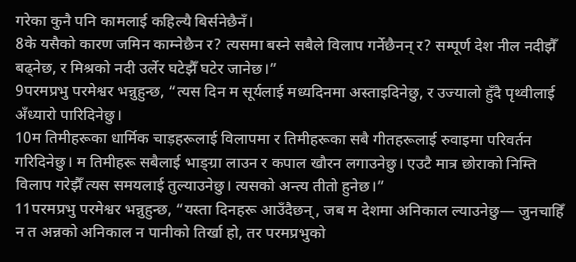गरेका कुनै पनि कामलाई कहिल्यै बिर्सनेछैनँ।
8के यसैको कारण जमिन काम्नेछैन र? त्यसमा बस्ने सबैले विलाप गर्नेछैनन् र? सम्पूर्ण देश नील नदीझैँ बढ्नेछ, र मिश्रको नदी उर्लेर घटेझैँ घटेर जानेछ।”
9परमप्रभु परमेश्वर भन्नुहुन्छ, “त्यस दिन म सूर्यलाई मध्यदिनमा अस्ताइदिनेछु, र उज्यालो हुँदै पृथ्वीलाई अँध्यारो पारिदिनेछु।
10म तिमीहरूका धार्मिक चाड़हरूलाई विलापमा र तिमीहरूका सबै गीतहरूलाई रुवाइमा परिवर्तन गरिदिनेछु। म तिमीहरू सबैलाई भाङ्ग्रा लाउन र कपाल खौरन लगाउनेछु। एउटै मात्र छोराको निम्ति विलाप गरेझैँ त्यस समयलाई तुल्याउनेछु। त्यसको अन्त्य तीतो हुनेछ।”
11परमप्रभु परमेश्वर भन्नुहुन्छ, “यस्ता दिनहरू आउँदैछन्, जब म देशमा अनिकाल ल्याउनेछु— जुनचाहिँ न त अन्नको अनिकाल न पानीको तिर्खा हो, तर परमप्रभुको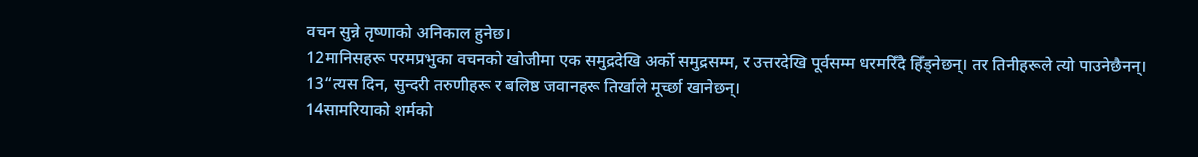वचन सुन्ने तृष्णाको अनिकाल हुनेछ।
12मानिसहरू परमप्रभुका वचनको खोजीमा एक समुद्रदेखि अर्को समुद्रसम्म, र उत्तरदेखि पूर्वसम्म धरमरिँदै हिँड्नेछन्। तर तिनीहरूले त्यो पाउनेछैनन्।
13“त्यस दिन, सुन्दरी तरुणीहरू र बलिष्ठ जवानहरू तिर्खाले मूर्च्छा खानेछन्।
14सामरियाको शर्मको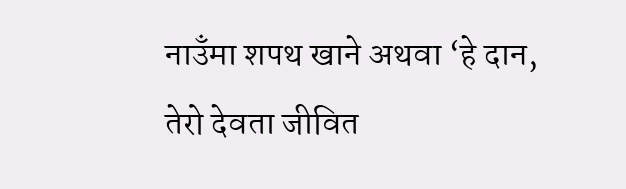नाउँमा शपथ खाने अथवा ‘हे दान, तेरो देवता जीवित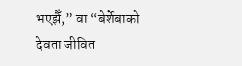भएझैँ,” वा “बेर्शेबाको देवता जीवित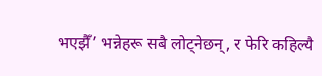भएझैँ’ भन्नेहरू सबै लोट्नेछन्, र फेरि कहिल्यै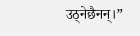उठ्नेछैनन्।”